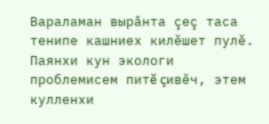Вараламан вырăнта çеç таса тенипе кашниех килĕшет пулĕ. Паянхи кун экологи проблемисем питĕ çивĕч, этем кулленхи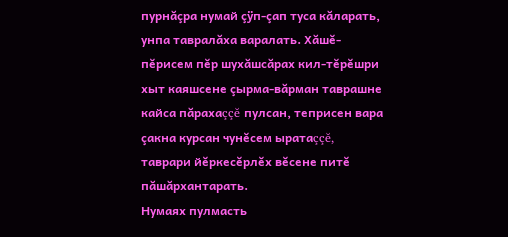пурнăçра нумай çÿп-çап туса кăларать, унпа тавралăха варалать. Хăшĕ-пĕрисем пĕр шухăшсăрах кил-тĕрĕшри хыт каяшсене çырма-вăрман таврашне кайса пăрахаççĕ пулсан, теприсен вара çакна курсан чунĕсем ыратаççĕ, таврари йĕркесĕрлĕх вĕсене питĕ пăшăрхантарать.
Нумаях пулмасть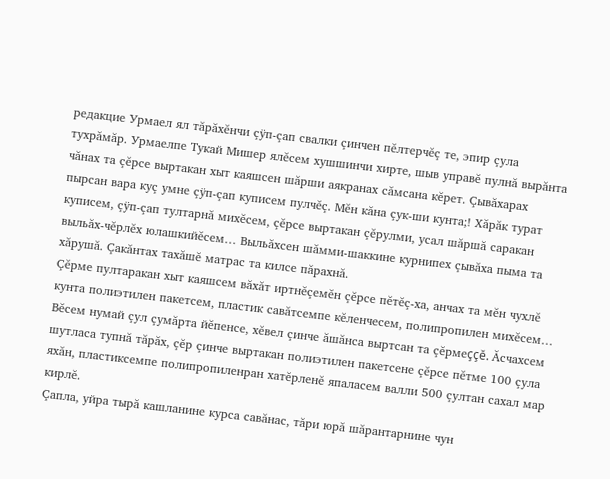редакцие Урмаел ял тăрăхĕнчи çÿп-çап свалки çинчен пĕлтерчĕç те, эпир çула тухрăмăр. Урмаелпе Тукай Мишер ялĕсем хушшинчи хирте, шыв управĕ пулнă вырăнта чăнах та çĕрсе выртакан хыт каяшсен шăрши аякранах сăмсана кĕрет. Çывăхарах пырсан вара куç умне çÿп-çап куписем пулчĕç. Мĕн кăна çук-ши кунта;! Хăрăк турат куписем, çÿп-çап тултарнă михĕсем, çĕрсе выртакан çĕрулми, усал шăршă саракан выльăх-чĕрлĕх юлашкийĕсем… Выльăхсен шăмми-шаккине курнипех çывăха пыма та хăрушă. Çакăнтах тахăшĕ матрас та килсе пăрахнă.
Çĕрме пултаракан хыт каяшсем вăхăт иртнĕçемĕн çĕрсе пĕтĕç-ха, анчах та мĕн чухлĕ кунта полиэтилен пакетсем, пластик савăтсемпе кĕленчесем, полипропилен михĕсем… Вĕсем нумай çул çумăрта йĕпенсе, хĕвел çинче ăшăнса выртсан та çĕрмеççĕ. Ăсчахсем шутласа тупнă тăрăх, çĕр çинче выртакан полиэтилен пакетсене çĕрсе пĕтме 100 çула яхăн, пластиксемпе полипропиленран хатĕрленĕ япаласем валли 500 çултан сахал мар кирлĕ.
Çапла, уйра тырă кашланине курса савăнас, тăри юрă шăрантарнине чун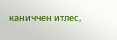каниччен итлес,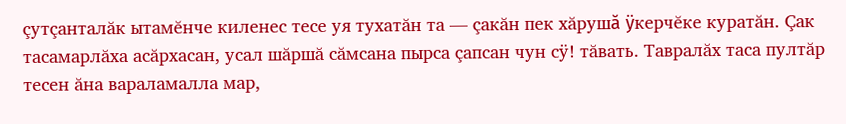çутçанталăк ытамĕнче киленес тесе уя тухатăн та — çакăн пек хăрушă ÿкерчĕке куратăн. Çак тасамарлăха асăрхасан, усал шăршă сăмсана пырса çапсан чун сÿ! тăвать. Тавралăх таса пултăр тесен ăна вараламалла мар,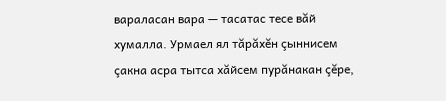вараласан вара — тасатас тесе вăй хумалла. Урмаел ял тăрăхĕн çыннисем çакна асра тытса хăйсем пурăнакан çĕре,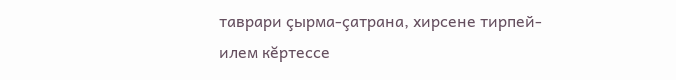таврари çырма-çатрана, хирсене тирпей-илем кĕртессе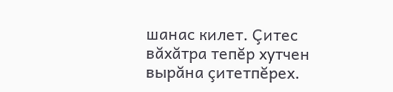шанас килет. Çитес вăхăтра тепĕр хутчен вырăна çитетпĕрех.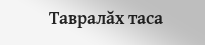Тавралăх таса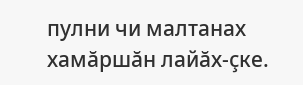пулни чи малтанах хамăршăн лайăх-çке.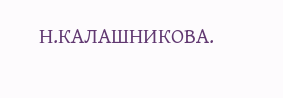Н.КАЛАШНИКОВА.